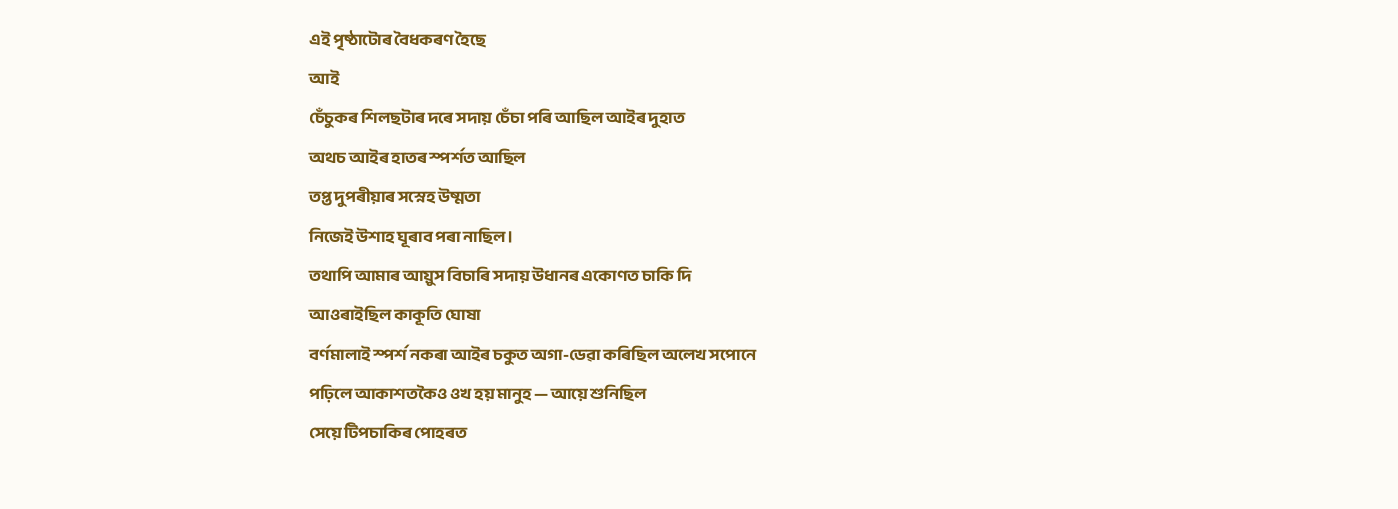এই পৃষ্ঠাটোৰ বৈধকৰণ হৈছে
আই
চেঁচুকৰ শিলছটাৰ দৰে সদায় চেঁচা পৰি আছিল আইৰ দুহাত
অথচ আইৰ হাতৰ স্পৰ্শত আছিল
তপ্ত দুপৰীয়াৰ সস্নেহ উষ্মতা
নিজেই উশাহ ঘূৰাব পৰা নাছিল।
তথাপি আমাৰ আয়ুস বিচাৰি সদায় উধানৰ একোণত চাকি দি
আওৰাইছিল কাকূতি ঘোষা
বৰ্ণমালাই স্পৰ্শ নকৰা আইৰ চকুত অগা-ডেৱা কৰিছিল অলেখ সপোনে
পঢ়িলে আকাশতকৈও ওখ হয় মানুহ — আয়ে শুনিছিল
সেয়ে টিপচাকিৰ পোহৰত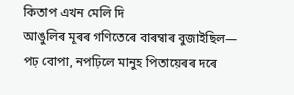কিতাপ এখন মেলি দি
আঙুলিৰ মূৰৰ গণিতেৰে বাৰম্বাৰ বুজাইছিল—
পঢ় বোপা, নপঢ়িলে মানুহ পিতায়েৰৰ দৰে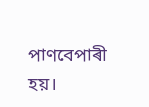পাণবেপাৰী হয়।